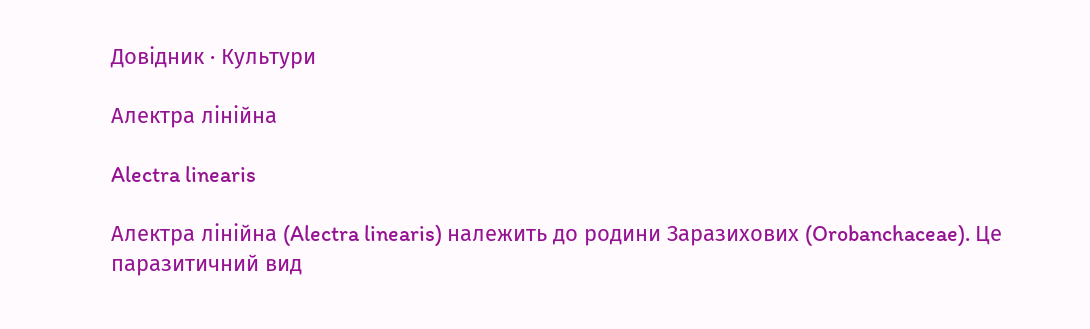Довідник · Культури

Алектра лінійна

Alectra linearis

Алектра лінійна (Alectra linearis) належить до родини Заразихових (Orobanchaceae). Це паразитичний вид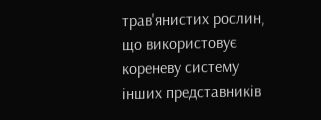трав'янистих рослин, що використовує кореневу систему інших представників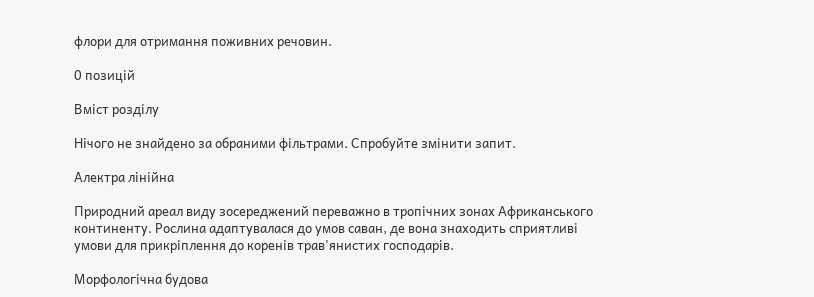флори для отримання поживних речовин.

0 позицій

Вміст розділу

Нічого не знайдено за обраними фільтрами. Спробуйте змінити запит.

Алектра лінійна

Природний ареал виду зосереджений переважно в тропічних зонах Африканського континенту. Рослина адаптувалася до умов саван, де вона знаходить сприятливі умови для прикріплення до коренів трав'янистих господарів.

Морфологічна будова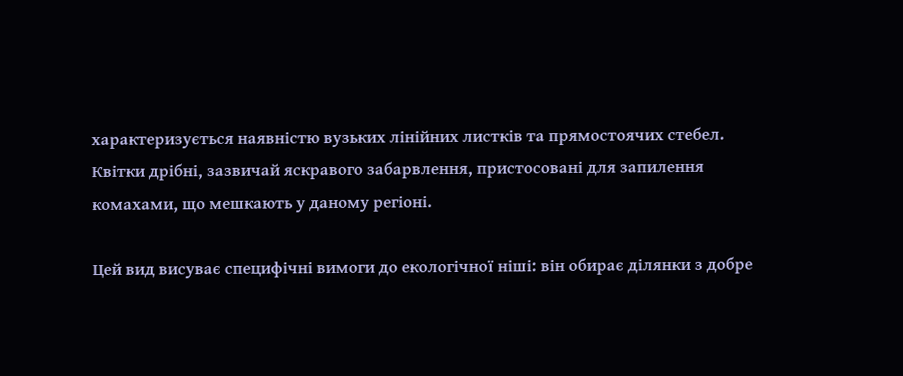характеризується наявністю вузьких лінійних листків та прямостоячих стебел. Квітки дрібні, зазвичай яскравого забарвлення, пристосовані для запилення комахами, що мешкають у даному регіоні.

Цей вид висуває специфічні вимоги до екологічної ніші: він обирає ділянки з добре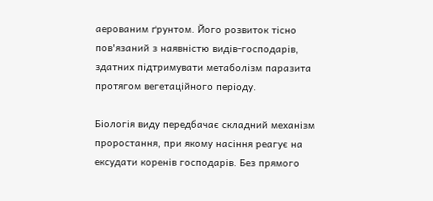аерованим ґрунтом. Його розвиток тісно пов'язаний з наявністю видів-господарів, здатних підтримувати метаболізм паразита протягом вегетаційного періоду.

Біологія виду передбачає складний механізм проростання, при якому насіння реагує на ексудати коренів господарів. Без прямого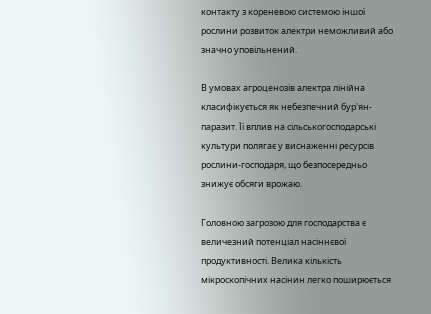контакту з кореневою системою іншої рослини розвиток алектри неможливий або значно уповільнений.

В умовах агроценозів алектра лінійна класифікується як небезпечний бур'ян-паразит. Її вплив на сільськогосподарські культури полягає у виснаженні ресурсів рослини-господаря, що безпосередньо знижує обсяги врожаю.

Головною загрозою для господарства є величезний потенціал насіннєвої продуктивності. Велика кількість мікроскопічних насінин легко поширюється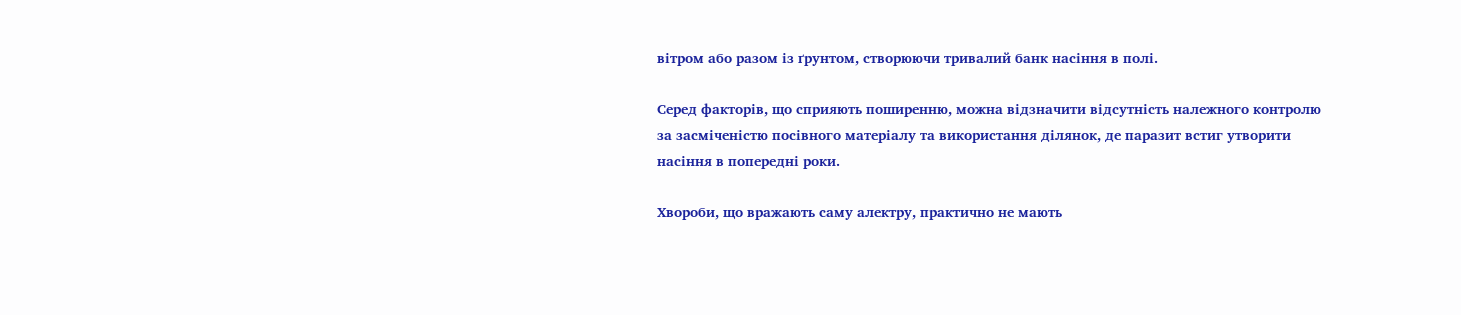вітром або разом із ґрунтом, створюючи тривалий банк насіння в полі.

Серед факторів, що сприяють поширенню, можна відзначити відсутність належного контролю за засміченістю посівного матеріалу та використання ділянок, де паразит встиг утворити насіння в попередні роки.

Хвороби, що вражають саму алектру, практично не мають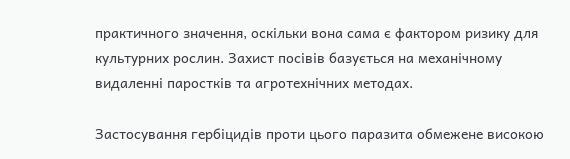практичного значення, оскільки вона сама є фактором ризику для культурних рослин. Захист посівів базується на механічному видаленні паростків та агротехнічних методах.

Застосування гербіцидів проти цього паразита обмежене високою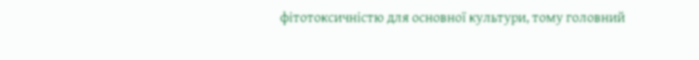фітотоксичністю для основної культури, тому головний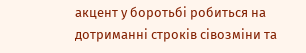акцент у боротьбі робиться на дотриманні строків сівозміни та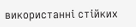використанні стійких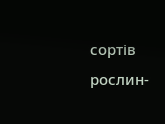сортів рослин-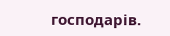господарів.